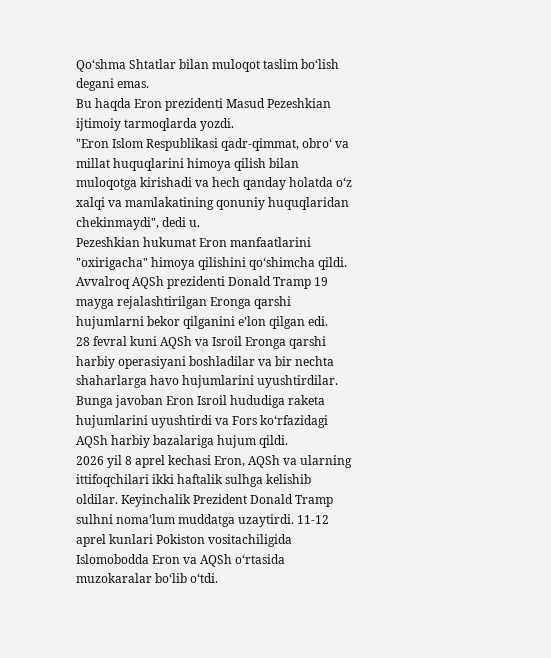Qo‘shma Shtatlar bilan muloqot taslim bo‘lish degani emas.
Bu haqda Eron prezidenti Masud Pezeshkian ijtimoiy tarmoqlarda yozdi.
"Eron Islom Respublikasi qadr-qimmat, obro‘ va millat huquqlarini himoya qilish bilan muloqotga kirishadi va hech qanday holatda o‘z xalqi va mamlakatining qonuniy huquqlaridan chekinmaydi", dedi u.
Pezeshkian hukumat Eron manfaatlarini "oxirigacha" himoya qilishini qo‘shimcha qildi.
Avvalroq AQSh prezidenti Donald Tramp 19 mayga rejalashtirilgan Eronga qarshi hujumlarni bekor qilganini e’lon qilgan edi.
28 fevral kuni AQSh va Isroil Eronga qarshi harbiy operasiyani boshladilar va bir nechta shaharlarga havo hujumlarini uyushtirdilar. Bunga javoban Eron Isroil hududiga raketa hujumlarini uyushtirdi va Fors ko‘rfazidagi AQSh harbiy bazalariga hujum qildi.
2026 yil 8 aprel kechasi Eron, AQSh va ularning ittifoqchilari ikki haftalik sulhga kelishib oldilar. Keyinchalik Prezident Donald Tramp sulhni noma’lum muddatga uzaytirdi. 11-12 aprel kunlari Pokiston vositachiligida Islomobodda Eron va AQSh o‘rtasida muzokaralar bo‘lib o‘tdi.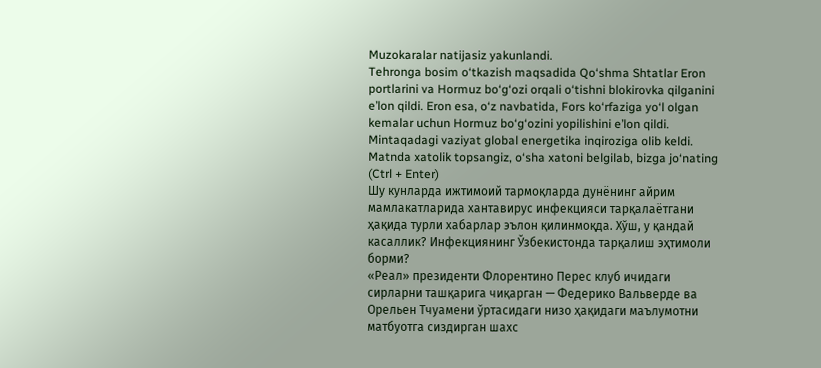Muzokaralar natijasiz yakunlandi.
Tehronga bosim o‘tkazish maqsadida Qo‘shma Shtatlar Eron portlarini va Hormuz bo‘g‘ozi orqali o‘tishni blokirovka qilganini e’lon qildi. Eron esa, o‘z navbatida, Fors ko‘rfaziga yo‘l olgan kemalar uchun Hormuz bo‘g‘ozini yopilishini e’lon qildi. Mintaqadagi vaziyat global energetika inqiroziga olib keldi.
Matnda xatolik topsangiz, o‘sha xatoni belgilab, bizga jo‘nating (Ctrl + Enter)
Шу кунларда ижтимоий тармоқларда дунёнинг айрим мамлакатларида хантавирус инфекцияси тарқалаётгани ҳақида турли хабарлар эълон қилинмоқда. Хўш, у қандай касаллик? Инфекциянинг Ўзбекистонда тарқалиш эҳтимоли борми?
«Реал» президенти Флорентино Перес клуб ичидаги сирларни ташқарига чиқарган — Федерико Вальверде ва Орельен Тчуамени ўртасидаги низо ҳақидаги маълумотни матбуотга сиздирган шахс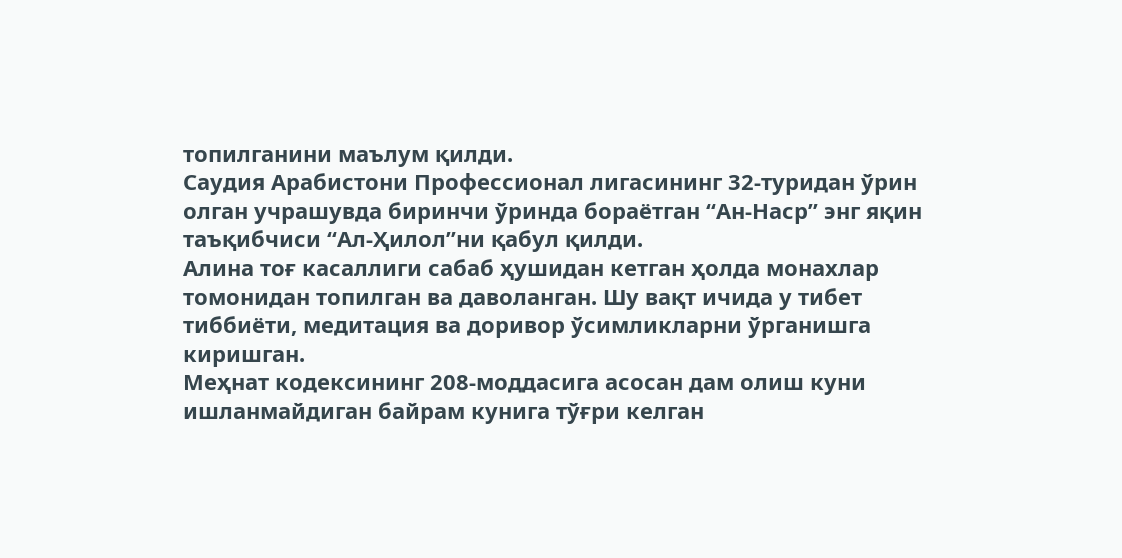топилганини маълум қилди.
Саудия Арабистони Профессионал лигасининг 32-туридан ўрин олган учрашувда биринчи ўринда бораётган “Ан-Наср” энг яқин таъқибчиси “Ал-Ҳилол”ни қабул қилди.
Алина тоғ касаллиги сабаб ҳушидан кетган ҳолда монахлар томонидан топилган ва даволанган. Шу вақт ичида у тибет тиббиёти, медитация ва доривор ўсимликларни ўрганишга киришган.
Меҳнат кодексининг 208-моддасига асосан дам олиш куни ишланмайдиган байрам кунига тўғри келган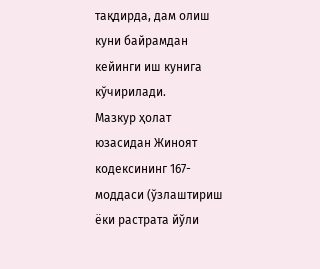тақдирда, дам олиш куни байрамдан кейинги иш кунига кўчирилади.
Мазкур ҳолат юзасидан Жиноят кодексининг 167-моддаси (ўзлаштириш ёки растрата йўли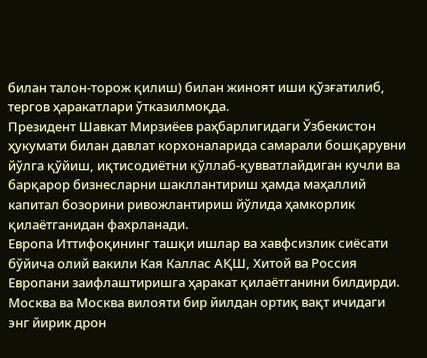билан талон-торож қилиш) билан жиноят иши қўзғатилиб, тергов ҳаракатлари ўтказилмоқда.
Президент Шавкат Мирзиёев раҳбарлигидаги Ўзбекистон ҳукумати билан давлат корхоналарида самарали бошқарувни йўлга қўйиш, иқтисодиётни қўллаб-қувватлайдиган кучли ва барқарор бизнесларни шакллантириш ҳамда маҳаллий капитал бозорини ривожлантириш йўлида ҳамкорлик қилаётганидан фахрланади.
Европа Иттифоқининг ташқи ишлар ва хавфсизлик сиёсати бўйича олий вакили Кая Каллас АҚШ, Хитой ва Россия Европани заифлаштиришга ҳаракат қилаётганини билдирди.
Москва ва Москва вилояти бир йилдан ортиқ вақт ичидаги энг йирик дрон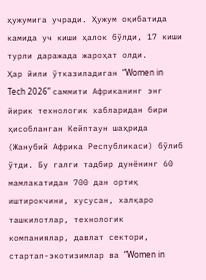ҳужумига учради. Ҳужум оқибатида камида уч киши ҳалок бўлди, 17 киши турли даражада жароҳат олди.
Ҳар йили ўтказиладиган “Women in Tech 2026” саммити Африканинг энг йирик технологик хабларидан бири ҳисобланган Кейптаун шаҳрида (Жанубий Африка Республикаси) бўлиб ўтди. Бу галги тадбир дунёнинг 60 мамлакатидан 700 дан ортиқ иштирокчини, хусусан, халқаро ташкилотлар, технологик компаниялар, давлат сектори, стартап-экотизимлар ва “Women in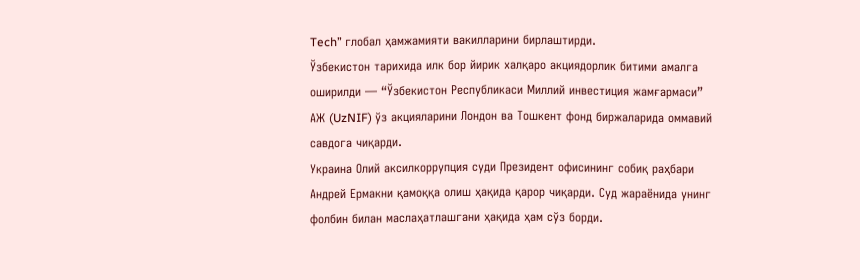Tech” глобал ҳамжамияти вакилларини бирлаштирди.
Ўзбекистон тарихида илк бор йирик халқаро акциядорлик битими амалга оширилди — “Ўзбекистон Республикаси Миллий инвестиция жамғармаси” АЖ (UzNIF) ўз акцияларини Лондон ва Тошкент фонд биржаларида оммавий савдога чиқарди.
Украина Олий аксилкоррупция суди Президент офисининг собиқ раҳбари Андрей Ермакни қамоққа олиш ҳақида қарор чиқарди. Суд жараёнида унинг фолбин билан маслаҳатлашгани ҳақида ҳам сўз борди.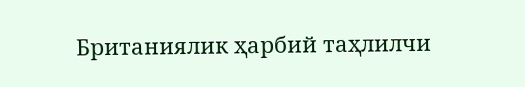Британиялик ҳарбий таҳлилчи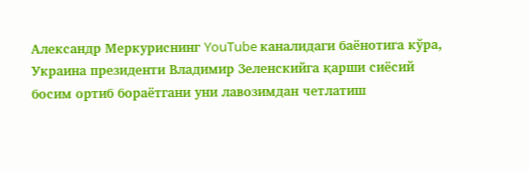Александр Меркуриснинг YouTube каналидаги баёнотига кўра, Украина президенти Владимир Зеленскийга қарши сиёсий босим ортиб бораётгани уни лавозимдан четлатиш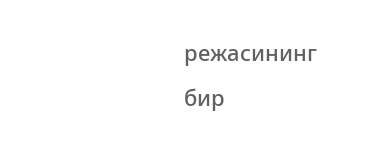режасининг бир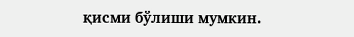қисми бўлиши мумкин.